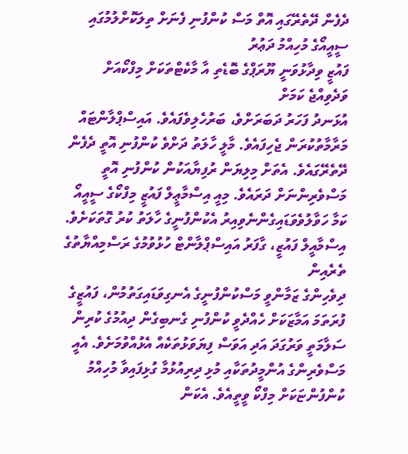ދެފެން ދޭތެރޭގައި އޮތް މަސް ކުންފުނި ފެނަށް ތިލަކޮށްލުމުގައި ސީއީއޯގެ މުހިއްމު ދަޢުރު
ފައުޒީ ވިދާޅުވަނީ ޔޫރަޕްގެ ބޮޑެތި އާ މާކެޓްތަކަށް މިފްކޯއަށް ވަދެވިއްޖެ ކަމަށް
އުޅަނދު ފަހަރު ދަބަރަށްވެ، ބަރުހެލިވެފައެވެ. އައިސްޕްލާންޓައް މަރާމާތުކުރަން ޖެހިފައެވެ. މާލީ ހާލަތު ދަށްވެ ކުންފުނި އޮތީ ދެފެން ދޭތެރޭގައެވެ. އެތަށް މިލިޔަން ރުފިޔާއަކުން ކުންފުނި އޮތީ މަސްވެރިންނަށް ދަރައެވެ. މިއީ އިސްމާޢީލް ފައުޒީ މިފްކޯގެ ސީއީއޯ ކަމާ ހަވާލުވެވަޑައިގެންނެވިއިރު އެކުންފުނީގެ ހާލަތު ކުރު ގޮތަކަށެވެ.
އިސްމާއީލް ފައުޒީ، ގާފަރު އައިސްޕްލާންޓް ހުޅުވުމުގެ ރަސްމިއްޔާތުގެ ތެރެއިން
ދިވެހިންގެ ޒަމާންވީ މަސްކުންފުނީގެ އެނގިވަޑައިގަތުމުން، ފައުޒީގެ ފުރަތަމަ އަމާޒަކަށް ހެއްދެވީ ކުންފުނި ގެނބިގެން ދިއުމުގެ ކުރިން ސަލާމަތީ ވަރުގަދަ އަދި އަވަސް ފިޔަވަޅުތަކެއް އެޅުއްވުމަށެވެ. އެއީ މަސްވެރިންގެ އުންމީދުތަކާއި މުޅި ދިރިއުޅުމާ ގުޅިފައިވާ މުހިއްމު ކުންފުންޏަކަށް މިފްކޯ ވީތީއެވެ. އެކަން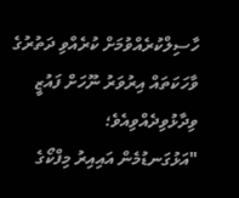ހާސިލްކުރެއްވުމަށް ކުރެއްވި ދަތުރުގެ ވާހަކަތައް އިރުވަރު ނޫހަށް ފައުޒީ ވިދާޅުވިދެއްވިއެވެ؛
"އަޅުގަނޑުމެން އައިއިރު މިފްކޯގެ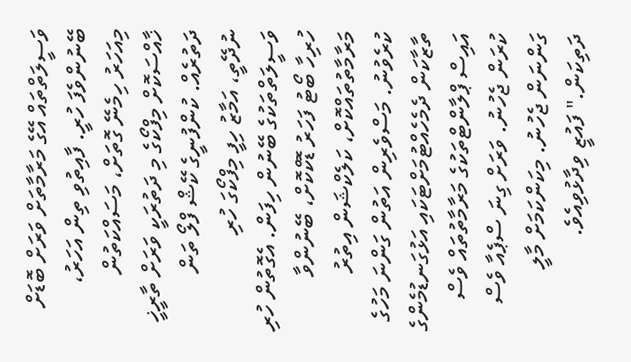ވަސީލަތްތައް އޭގެ މަރާމާތަށް ވަރަށް ބޮޑަށް ބޭނުންވެފަ ހުރީ. ފާއިތުވި ތިން އަހަރު، މިއަހަރު ހިމެނޭ ގޮތަށް، މަސައްކަތުން ޚާއްސަކޮށް މިފްކޯގެ މި ދަތުރަކީ ވަރަށް ތާރީޚީ ދަތުރެއް. ކުންފުނީގެ ކޭޝް ފްލޯ ތަން ނުދޭތީ، އަމާޒު ހިފީ މިފްކޯގަ ހުރި ވަސީލަތްތަކުގެ ބޭނުން ހިފަން. އެގޮތުން ހުރި ހުރިހާ ބޯޓު ފަހަރު ޑޮކްކޮށް، ބޭނުންވާ މަރާމާތުތައްކޮށް، ކަލެކްޝަން އިތުރު ކުރެވުނު. މަސްވެރިން އަތުން ގަންނަ މަހުގެ ތާޒާކަން ދެމެހެއްޓުމަށްޓަކައި އަޅުގަނޑުމެންގެ އައިސް ޕްލާންޓްތަކުގެ މަރާމާތުތައް ވެސް ކުރަން ޖެހުނު. ވަރަށް ގިނަ ސްޕެއާ ވެސް ގަންނަން ޖެހުނު. މިކަންކަމަށް މާލީ ދަތިކަން." ފައުޒީ ވިދާޅުވިއެވެ.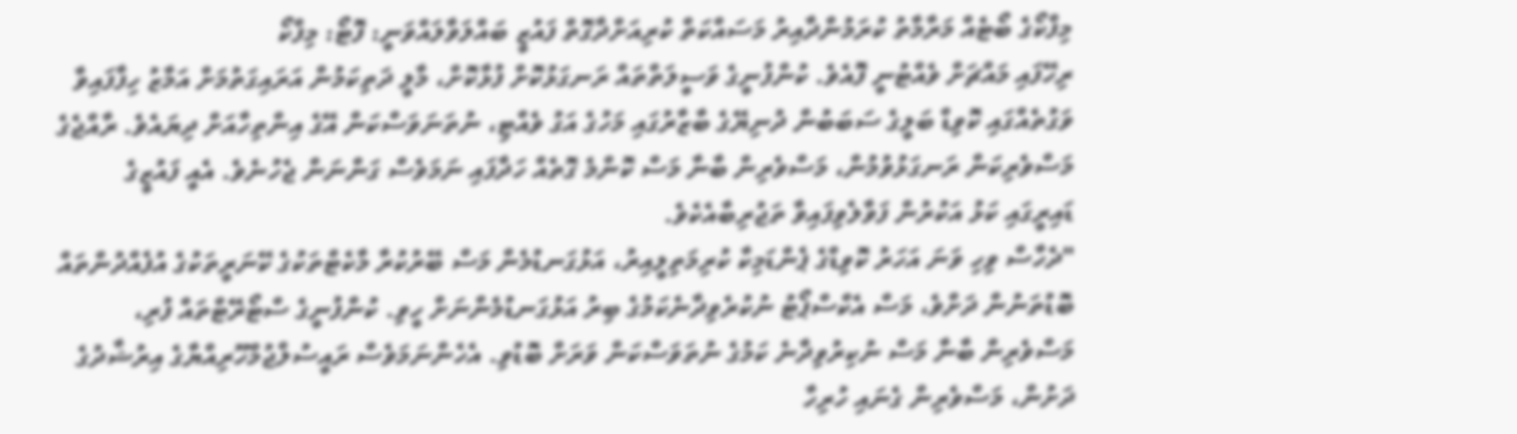މިފްކޯގެ ބޯޓެއް މަރާމާތު ކުރަމުންދާއިރު މަސައްކަތް ކުރިއަށްދާގޮތް ފައުޒީ ބައްލަވާލައްވަނީ: ފޮޓޯ: މިފްކޯ
ރިހޭފައި މައްޗަށް ވެއްޓުނީ ފޮއެވެ. ކުންފުނީގެ ވަސީލަތްތައް ރަނގަޅުކޮށް ފުޅާކޮށް، މާލީ ދަތިކަމުން އަރައިގަތުމަށް އަމާޒު ހިފާފައިވާ ވަގުތެއްގައި ކޮވިޑް ބަލީގެ ސަބަބުން ދުނިޔޭގެ ބާޒާރުގައި މަހުގެ އަގު ވެއްޓި، ނުތަނަވަސްކަން އޭގެ އިންތިހާއަށް ދިޔައެވެ. ރާއްޖެގެ މަސްވެރިކަން ރަނގަޅުވުމުން، މަސްވެރިން ބާނާ މަސް ކޮންމެ ގޮތެއް ހަދާފައި ނަމަވެސް ގަންނަން ޖެހުނެވެ. އެއީ ފައުޒީގެ ޑައިރީގައި ކަޅު އަކުރުން ފަވާލެވިފައިވާ ތަޖުރިބާއެކެވެ.
"ދެހާސް ވިހި ވަނަ އަހަރު ކޮވިޑްގެ ޕެންޑަމިކާ ކުރިމަތިލީއިރު، އަޅުގަނޑުމެން މަސް ބޭރުކުރާ މާކެޓްތަކުގެ ކޭނަރީތަކުގެ އުފެއްދުންތައް ބޮޑުތަނުން ދަށްވެ، މަސް އެކްސްޕޯޓު ނުކުރެވިދާނެކަމުގެ ބިރު އަޅުގަނޑުމެންނަށް ހީވި. ކުންފުނީގެ ސްޓޯރޭޓްތައް ފުރި، މަސްވެރިން ބާނާ މަސް ނުކިރުވިދާނެ ކަމުގެ ނުތަވަސްކަން ވަރަށް ބޮޑުވި. އެހެންނަމަވެސް ރައީސުލްޖުމްހޫރިއްޔާގެ އިރުޝާދުގެ ދަށުން، މަސްވެރިން ގެނައި ހުރިހާ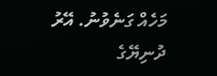މަހެއް ގަނެވުނު. އޭރު ދުނިޔޭގެ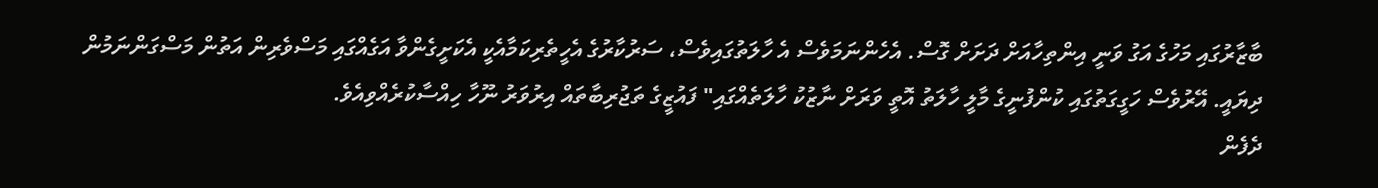ބާޒާރުގައި މަހުގެ އަގު ވަނީ އިންތިހާއަށް ދަށަށް ގޮސް. އެހެންނަމަވެސް އެ ހާލަތުގައިވެސް، ސަރުކާރުގެ އެހީތެރިކަމާއެކީ އެކަށީގެންވާ އަގެއްގައި މަސްވެރިން އަތުން މަސްގަންނަމުން ދިޔައީ. އޭރުވެސް ހަގީގަތުގައި ކުންފުނީގެ މާލީ ހާލަތު އޮތީ ވަރަށް ނާޒުކު ހާލަތެއްގައި" ފައުޒީގެ ތަޖުރިބާތައް އިރުވަރު ނޫހާ ހިއްސާކުރެއްވިއެވެ.
ދެފެން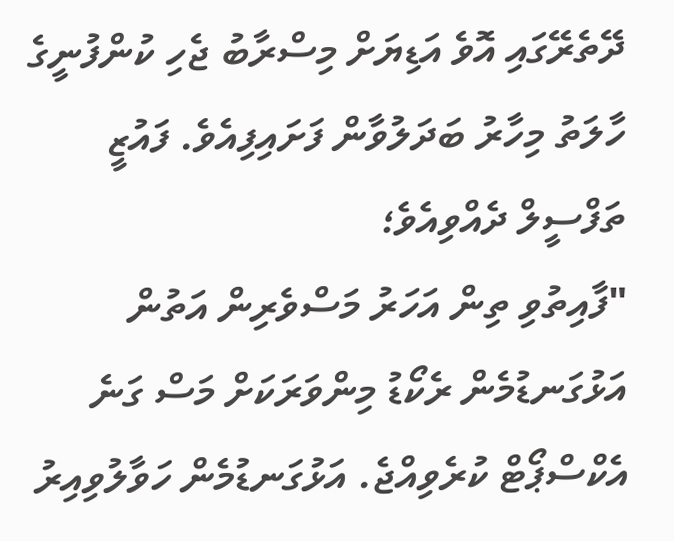ދޭތެރޭގައި އޮވެ އަޑިޔަށް މިސްރާބު ޖެހި ކުންފުނީގެ ހާލަތު މިހާރު ބަދަލުވާން ފަށައިފިއެވެ. ފައުޒީ ތަފްސީލް ދެއްވިއެވެ؛
"ފާއިތުވި ތިން އަހަރު މަސްވެރިން އަތުން އަޅުގަނޑުމެން ރެކޯޑު މިންވަރަކަށް މަސް ގަނެ އެކްސްޕޯޓް ކުރެވިއްޖެ. އަޅުގަނޑުމެން ހަވާލުވިއިރު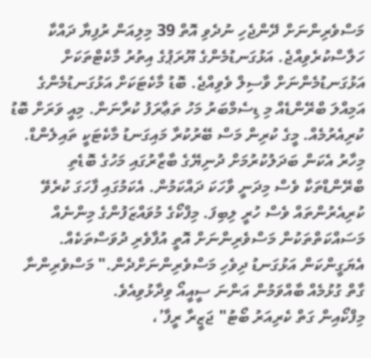މަސްވެރިންނަށް ދޭންޖެހި ނުދެވި އޮތް 39 މިލިއަން ރުފިޔާ ދައްކާ ހަލާސްކުރެވިއްޖެ. އަޅުގަނޑުމެންގެ ޔޫރަޕުގެ އިތުރު މާކެޓްތަކަށް އަޅުގަނޑުމެންނަށް ވާސިލް ވެވިއްޖެ. ބޮޑު މާކެޓަކަށް އަޅުގަނޑުމެންގެ އަމިއްލަ ބްރޭންޑެއް މި ޑިސެމްބަރު މަހު ތަޢާރަފު ކުރާނަން. މިއީ ވަރަށް ބޮޑު ކުރިއެރުމެއް. މީގެ ކުރިން މަސް ބޭރުކުރާ މައިގަނޑު މާކެޓަކީ ތައިލެންޑް. މިހާރު އެކަން ބަދަލުކުރުމަށް ދުނިޔޭގެ ބާޒާރުގައި މަހުގެ ބޮޑެތި ބްރޭންޑްތަކާ ވެސް މިދަނީ ވާހަކަ ދައްކަމުން. އެކަމުގައި ފާހަގަ ކުރެވޭ ކުރިއެރުންތައް ވެސް ހުރީ ލިބިފަ. މިފްކޯގެ މުވައްޒަފުންގެ މިންނެއް މަސައްކަތްތަކުން މަސްވެރިންނަށް އޮތީ އުފާވެރި ދުވަސްތަކެއް. އެޔަގީންކަން އަޅުގަނޑު ދިވެހި މަސްވެރިންނަށްދެން." މަސްވެރިންނާ ގާތް ގުޅުމެއް ބާއްވަމުން އަންނަ ސީއީއޯ ވިދާޅުވިއެވެ.
މިފްކޯއިން ގަތް ކެރިއަރު ބޯޓު" ޖަޒީރާ ރީފާ’،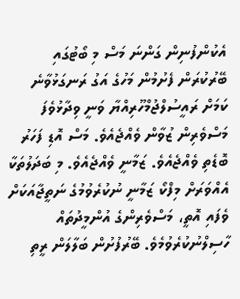އެކުންފުނިން ގަންނަ މަސް މި ބޯޓުގައި ބޭރުކުރަން ފެށުމުން މަހުގެ އަގު ރަނގަޅުވާނެ ކަމަށް ރައީސުލްޖުމްހޫރިއްޔާ ވަނީ ވިދާޅުވެފަ
މަސްވެރިން ޒުވާން ވެއްޖެއެވެ. މަސް އޮޑި ފަހަރު ބޮޑެތި ވެއްޖެއެވެ. ޒަމާނީ ވެއްޖެއެވެ. މި ބަދަލުތަކާ އެއްވަރަށް މިފްކޯ ޒަމާނީ ނުކުރެވުމުގެ ނަތީޖާއަކަށް ވެފައި އޮތީ، މަސްވެރިންގެ އުންމީދުތައް ހާސިލްނުކުރެވުމެވެ. ބޭރުފުށުން ބަލާލަން ރީތި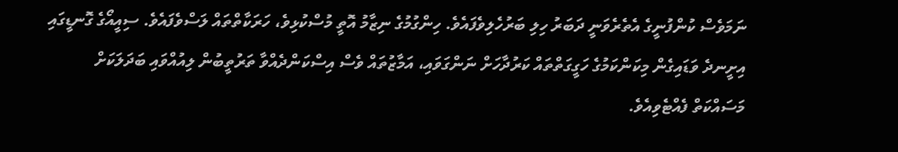ނަމަވެސް ކުންފުނީގެ އެތެރެވަނީ ދަބަރު ހިލި ބަރުހެލިވެފައެވެ. ހިންގުމުގެ ނިޒާމު އޮތީ މުސްކުޅިވެ، ހަރަކާތްތައް ލަސްވެފައެވެ. ސިއީއޯގެ ގޮނޑީގައި އިށީނދެ ވަޑައިގެން މިކަންކަމުގެ ހަގީގަތްތައް ކަރުދާހަށް ނަންގަވައި، އަމާޒުތައް ވެސް އިސްކަންދެއްވާ ތަރުތީބުން ލިއުއްވައި ބަދަލަކަށް މަސައްކަތް ފެއްޓެވިއެވެ.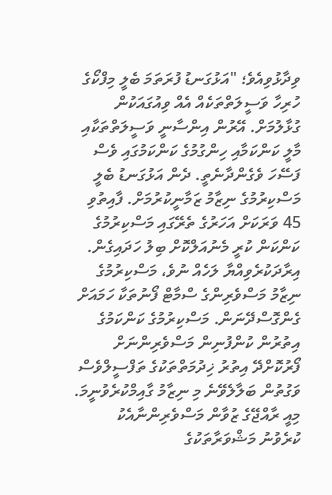ވިދާޅުވިއެވެ؛ "އަޅުގަނޑު ފުރަތަމަ ބެލީ މިފްކޯގެ ހުރިހާ ވަސީލަތްތަކެއް އެއް ވިއުގައަކުން ގުޅާލުމަށް. އޭރުން އިންސާނީ ވަސީލަތްތަކާއި މާލީ ކަންކަމާއި ހިންގުމުގެ ކަންކަމުގައި ވެސް ފަސޭހަ ވެގެންދާނެތީ. ދެން އަޅުގަނޑު ބެލީ މަސްކިރުމުގެ ނިޒާމު ޒަމާނީކުރުމަށް. ފާއިތުވި 45 ވަރަކަށް އަހަރުގެ ތެރޭގައި މަސްކިރުމުގެ ކަންކަން ކުރީ މެނުއަލްކޮށް ބިލު ހަދައިގެން. އިރާދަކުރެވިއްޔާ ލަހެއް ނުވެ، މަސްކިރުމުގެ ނިޒާމު މަސްވެރިންގެ ސްމާޓް ފޯނުތަކާ ހަމައަށް ގެންގޮސްދޭނަން. މަސްކިރުމުގެ ކަންކަމުގެ އިތުރުން ކުންފުނިން މަސްވެރިންނަށް ފޯރުކޮށްދޭ އިތުރު ޚިދުމަތްތަކުގެ ތަފްސީލްވެސް ވަގުތުން ބަލާލެވޭނެ މި ނިޒާމު ގާއިމްކުރެވުނީމަ. މިއީ ރާއްޖޭގެ ޒުވާން މަސްވެރިންނާއެކު ކުރެވުނު މަޝްވަރާތަކުގެ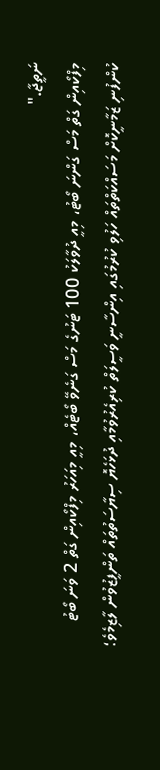ނަތީޖާ."
މިފްކޯއިން ގަތް މަސް ގަންނަ ބޯޓު، މިއީ ދުވާލަކު 100 ޓަނުގެ މަސް ގަނެވޭ ބޯޓެއް، މިއީ މިއަހަރު މިފްކޯއިން ގަތް 2 ވަނަ ބޯޓު
ކުންފުނި ޒަމާނީކޮށް މަސައްކަތްތައް ހަލުވި ކުރުމުގައި އިންސާނީ ވަސީލަތް ކުރިއެރުވުމާއި ދުޅަހެޔޮ ސިޔާސަތުތައް ތަންފީޒުވުން ލާޒިމެވެ؛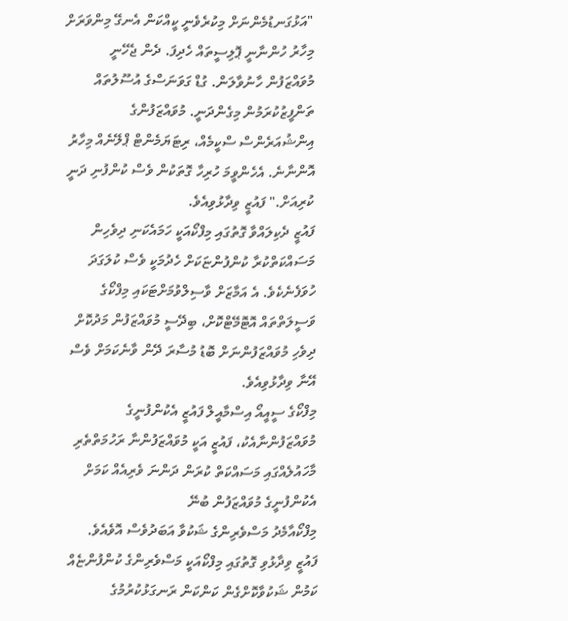"އަޅުގަނޑުމެންނަށް މިކުރެވެނީ ކީއްކަން އެނގޭ މިންވަރަށް މިހާރު ހުންނާނީ ޕޮލިސީތައް ހެދިފަ. ދެން ޖެހޭނީ މުވައްޒަފުން ހާނުވާލަން. ގުޑް ގަވަނަސްގެ އުސޫލުތައް ތަންފީޒުކުރަމުން މިގެންދަނީ. މުވައްޒަފުންގެ އިންޝުއަރެންސް ސްކީމެއް، ރިޓަޔަމެންޓް ޕްލޭނެއް މިހާރު އޮންނާނެ. އެހެންވީމަ ހުރިހާ ގޮތަކުން ވެސް ކުންފުނި ދަނީ ކުރިއަށް." ފައުޒީ ވިދާޅުވިއެވެ.
ފައުޒީ ދެކިލައްވާ ގޮތުގައި މިފްކޯއަކީ ހަމައެކަނި ދިވެހިން މަސައްކަތްކުރާ ކުންފުންޏަކަށް ހެދުމަކީ ވެސް ކުލަގަދަ ހުވަފެނެކެވެ. އެ އަމާޒަށް ވާސިލްވުމަށްޓަކައި މިފްކޯގެ ވަސީލަތްތައް އޮޓޮމޭޓްކޮށް، ބިދޭސީ މުވައްޒަފުން މަދުކޮށް ދިވެހި މުވައްޒަފުންނަށް ބޮޑު މުސާރަ ދޭން ވާނެކަމަށް ވެސް އޭނާ ވިދާޅުވިއެވެ.
މިފްކޯގެ ސީއީއޯ އިސްމާއީލް ފައުޒީ އެކުންފުނީގެ މުވައްޒަފުންނާއެކު، ފައުޒީ އަކީ މުވައްޒަފުންނާ ރަހުމަތްތެރި މާހައުލެއްގައި މަސައްކަތް ކުރަން ދަންނަ ވެރިއެއް ކަމަށް އެކުންފުނީގެ މުވައްޒަފުން ބުނޭ
މިފްކޯއާމެދު މަސްވެރިންގެ ޝަކުވާ އަބަދުވެސް އޮވެއެވެ. ފައުޒީ ވިދާޅުވި ގޮތުގައި މިފްކޯއަކީ މަސްވެރިންގެ ކުންފުންޏެއް ކަމުން ޝަކުވާކޮށްގެން ކަންކަން ރަނގަޅުކުރުމުގެ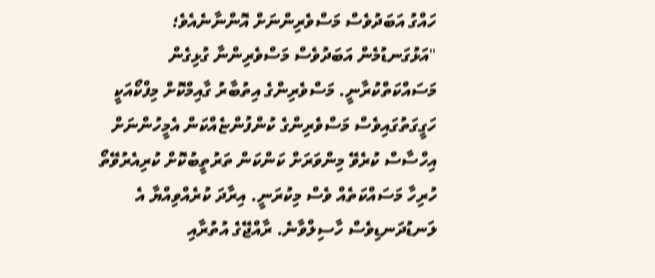ހައްގު އަބަދުވެސް މަސްވެރިންނަށް އޮންނާނެއެވެ؛
"އަޅުގަނޑުމެން އަބަދުވެސް މަސްވެރިންނާ ގުޅިގެން މަސައްކަތްކުރާނީ. މަސްވެރިންގެ އިތުބާރު ގާއިމްކޮށް މިފްކޯއަކީ ހަގީގަތުގައިވެސް މަސްވެރިންގެ ކުންފުންޏެއްކަން އެމީހުންނަށް އިހްސާސް ކުރެވޭ މިންވަރަށް ކަންކަން ތަރުތީބުކޮށް ކުރިއެރުވޭތޯ ހުރިހާ މަސައްކަތެއް ވެސް މިކުރަނީ. އިރާދަ ކުރެއްވިއްޔާ އެ ލަނޑުދަނޑިވެސް ހާސިލްވާނެ. ރާއްޖޭގެ އުތުރާއި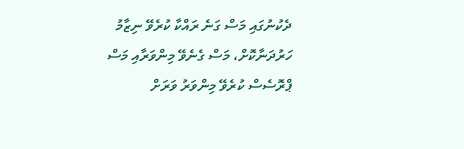ދެކުނުގައި މަސް ގަނެ ރައްކާ ކުރެވޭ ނިޒާމު ހަރުދަނާކޮށް، މަސް ގެނެވޭ މިންވަރާއި މަސް ޕްރޮސެސް ކުރެވޭ މިންވަރު ވަރަށް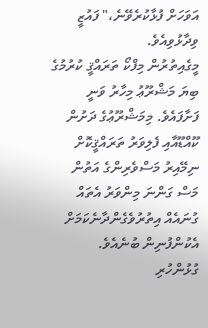އަވަހަށް ފުޅާކުރެވޭނެ،" ފައުޒީ ވިދާޅުވިއެވެ.
މީގެއިތުރުން މިފްކޯ ތަރައްޤީ ކުރުމުގެ ބިޔަ މަޝްރޫޢު މިހާރު ވަނީ ފަށާފައެވެ. މިމަޝްރޫޢުގެ ދަށުން ކޫއްޑޫއާއި ފެލިވަރު ތަރައްޤީކޮށް ނިމޭއިރު މަސްވެރިންގެ އަތުން މަސް ގަންނަ މިންވަރު އެތައް ގުނައެއް އިތުރުވެގެންދާނެކަމަށް އެކުންފުނިން ބުނެއެވެ.
ގުޅުންހުރި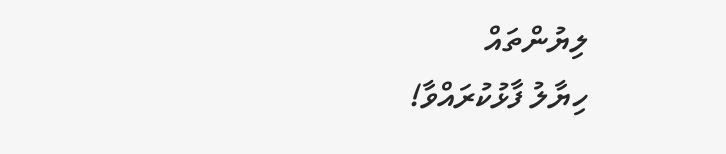ލިޔުންތައް
ހިޔާލު ފާޅުކުރައްވާ!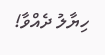ހިޔާލު ދެއްވާ!